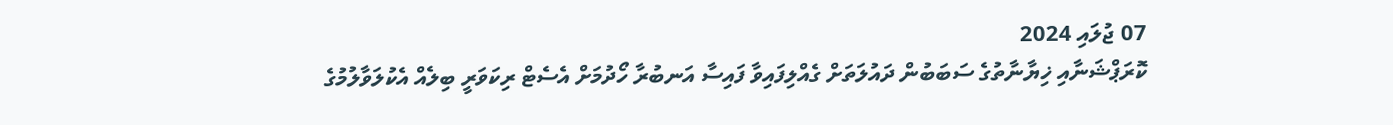07 ޖުލައި 2024
ކޮރަޕްޝަނާއި ޚިޔާނާތުގެ ސަބަބުން ދައުލަތަށް ގެއްލިފައިވާ ފައިސާ އަނބުރާ ހޯދުމަށް އެސެޓް ރިކަވަރީ ބިލެއް އެކުލަވާލުމުގެ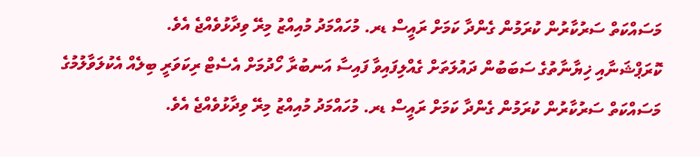މަސައްކަތް ސަރުކާރުން ކުރަމުން ގެންދާ ކަމަށް ރައީސް ޑރ. މުހައްމަދު މުއިއްޒު މިރޭ ވިދާޅުވެއްޖެ އެވެ.
ކޮރަޕްޝަނާއި ޚިޔާނާތުގެ ސަބަބުން ދައުލަތަށް ގެއްލިފައިވާ ފައިސާ އަނބުރާ ހޯދުމަށް އެސެޓް ރިކަވަރީ ބިލެއް އެކުލަވާލުމުގެ މަސައްކަތް ސަރުކާރުން ކުރަމުން ގެންދާ ކަމަށް ރައީސް ޑރ. މުހައްމަދު މުއިއްޒު މިރޭ ވިދާޅުވެއްޖެ އެވެ.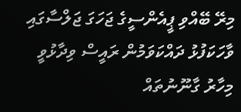މިރޭ ބޭއްވި ޕީއެންސީގެ ޖަހަގަ ޖަލްސާގައި ވާހަކަފުޅު ދައްކަވަމުން ރައީސް ވިދާޅުވީ މިހާރު ގާނޫނުތައް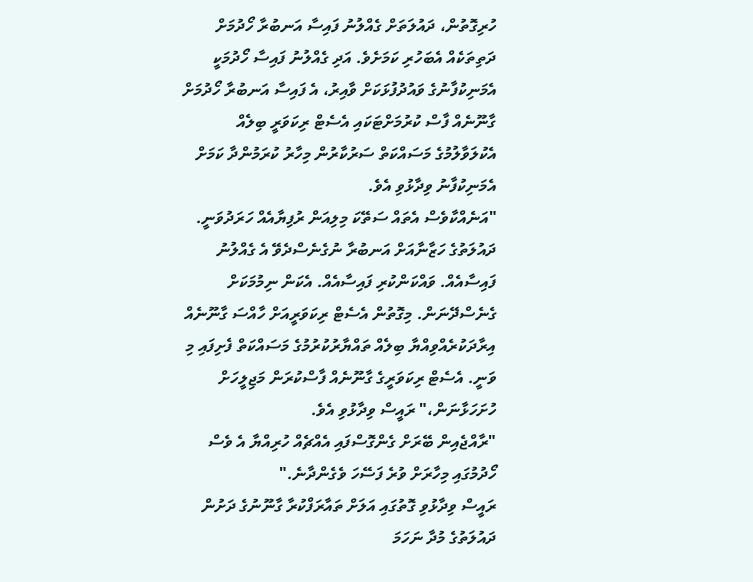ހުރިގޮތުން، ދައުލަތަށް ގެއްލުނު ފައިސާ އަނބުރާ ހޯދުމަށް ދަތިތަކެއް އެބަހުރި ކަމަށެވެ. އަދި ގެއްލުނު ފައިސާ ހޯދުމަކީ އެމަނިކުފާނުގެ ވައުދުފުޅަކަށް ވާއިރު، އެ ފައިސާ އަނބުރާ ހޯދުމަށް ގާނޫނެއް ފާސް ކުރުމަށްޓަކައި އެސެޓް ރިކަވަރީ ބިލެއް އެކުލަވާލުމުގެ މަސައްކަތް ސަރުކާރުން މިހާރު ކުރަމުންދާ ކަމަށް އެމަނިކުފާނު ވިދާޅުވި އެވެ.
"އަނެއްކާވެސް އެތައް ސަތޭކަ މިލިއަން ރުފިޔާއެއް ހަރަދުވަނީ. ދައުލަތުގެ ހަޒާނާއަށް އަނބުރާ ނުގެނެސްދެވޭ އެ ގެއްލުނު ފައިސާއެއް. ވައްކަންކުރި ފައިސާއެއް. އެކަން ނިމުމަކަށް ގެނެސްދޭނަން. މިގޮތުން އެސެޓް ރިކަވަރީއަށް ހާއްސަ ގާނޫނެއް އިރާދަކުރެއްވިއްޔާ ބިލެއް ތައްޔާރުކުރުމުގެ މަސައްކަތް ފެށިފައި މި ވަނީ. އެސެޓް ރިކަވަރީގެ ގާނޫނެއް ފާސްކުރަން މަޖިލީހަށް ހުށަހަޅާނަން،" ރައީސް ވިދާޅުވި އެވެ.
"ރާއްޖެއިން ބޭރަށް ގެންގޮސްފައި އެއްޗެއް ހުރިއްޔާ އެ ވެސް ހޯދުމުގައި މިހާރަށް ވުރެ ފަސޭހަ ވެގެންދާނެ."
ރައީސް ވިދާޅުވި ގޮތުގައި އަލަށް ތައާރަފްކުރާ ގާނޫނުގެ ދަށުން ދައުލަތުގެ މުދާ ނަހަމަ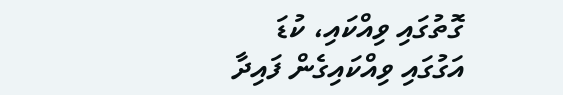ގޮތުގައި ވިއްކައި، ކުޑަ އަގުގައި ވިއްކައިގެން ފައިދާ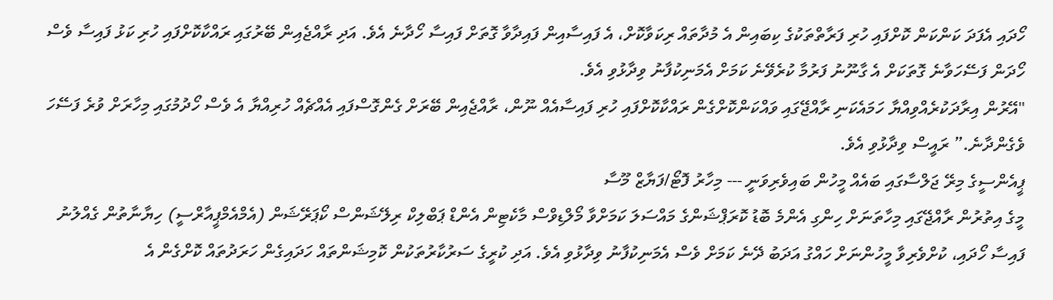ހޯދައި އެފަދަ ކަންކަން ކޮށްފައި ހުރި ފަރާތްތަކުގެ ކިބައިން އެ މުދާތައް ރިކަވާކޮށް، އެ ފައިސާއިން ފައިދާވާ ގޮތަށް ފައިސާ ހޯދާނެ އެވެ. އަދި ރާއްޖެއިން ބޭރުގައި ރައްކާކޮށްފައި ހުރި ކަޅު ފައިސާ ވެސް ހޯދަން ފަސޭހަވާނެ ގޮތަކަށް އެ ގާނޫނު ފަރުމާ ކުރެވޭނެ ކަމަށް އެމަނިކުފާނު ވިދާޅުވި އެވެ.
"އޭރުން އިރާދަކުރެއްވިއްޔާ ހަމައެކަނި ރާއްޖޭގައި ވައްކަންކޮށްގެން ރައްކާކޮށްފައި ހުރި ފައިސާއެއް ނޫން، ރާއްޖެއިން ބޭރަށް ގެންގޮސްފައި އެއްޗެއް ހުރިއްޔާ އެ ވެސް ހޯދުމުގައި މިހާރަށް ވުރެ ފަސޭހަ ވެގެންދާނެ.” ރައީސް ވިދާޅުވި އެވެ.
ޕީއެންސީގެ މިރޭ ޖަލްސާގައި ބައެއް މީހުން ބައިވެރިވަނީ --- މިހާރު ފޮޓޯ/ފަޔާޒް މޫސާ
މީގެ އިތުރުން ރާއްޖޭގައި މިހާތަނަށް ހިންގި އެންމެ ބޮޑު ކޮރަޕްޝަންގެ މައްސަލަ ކަމަށްވާ މޯލްޑިވްސް މާކެޓިން އެންޑް ޕަބްލިކް ރިލޭޝަންސް ކޯޕަރޭޝަން (އެމްއެމްޕީއާރްސީ) ހިޔާނާތުން ގެއްލުނު ފައިސާ ހޯދައި، ކުށްވެރިވާ މީހުންނަށް ހައްގު އަދަބު ދޭނެ ކަމަށް ވެސް އެމަނިކުފާނު ވިދާޅުވި އެވެ. އަދި ކުރީގެ ސަރުކާރުތަކުން ކޮމިޝަންތައް ހަދައިގެން ހަރަދުތައް ކޮށްގެން އެ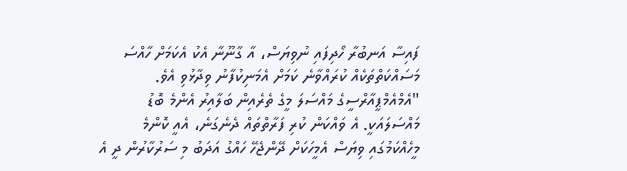ފައިސާ އަނބުރާ ހޯދިފައި ނުވިޔަސް، އާ ގާނޫނާ އެކު އެކަމަށް ހާއްސަ މަސައްކަތްތަކެއް ކުރައްވާނެ ކަމަށް އެމަނިކުފާނު ވިދާޅުވި އެވެ.
"އެމްއެމްޕީއާރްސީގެ މައްސަލަ މީގެ ތެރެއިން ބަލާއިރު އެންމެ ބޮޑު މައްސަލައަކީ. އެ ވައްކަން ކުރި ފަރާތްތައް ދެނެގަނެ، އެއީ ކޮންމެ މީހެއްކަމުގައި ވިޔަސް އެމީހަކަށް ދޭންޖެހޭ ހައްގު އަދަބު މި ސަރުކާރުން ދީ އެ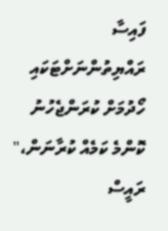ފައިސާ ރައްޔިތުންނަށްޓަކައި ހޯދުމަށް ކުރަންޖެހުނު ކޮންމެ ކަމެއް ކުރާނަން،" ރައީސް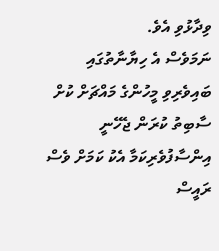ވިދާޅުވި އެވެ.
ނަމަވެސް އެ ހިޔާނާތުގައި ބައިވެރިވި މީހުންގެ މައްޗަށް ކުށް ސާބިތު ކުރަން ޖެހޭނީ އިންސާފުވެރިކަމާ އެކު ކަމަށް ވެސް ރައީސް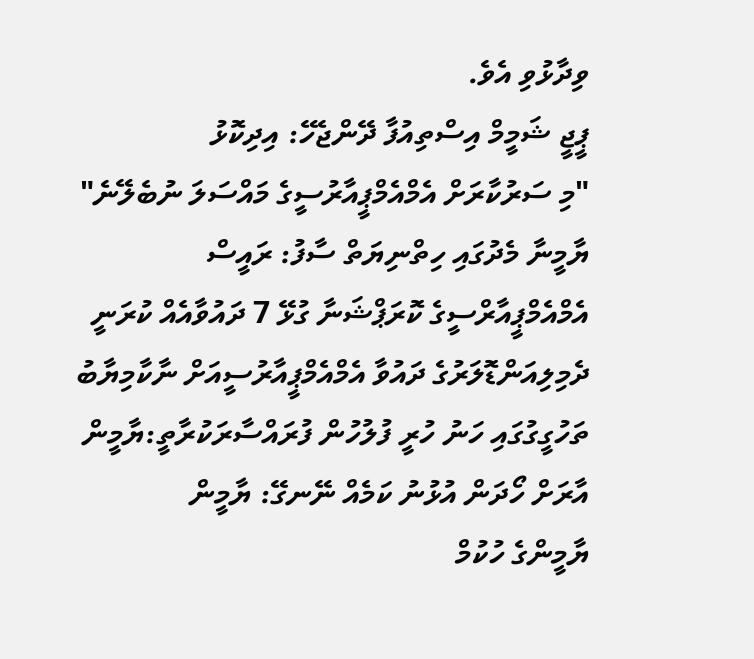ވިދާޅުވި އެވެ.
ޕީޖީ ޝަމީމް އިސްތިއުފާ ދޭންޖެހޭ: އިދިކޮޅު
"މި ސަރުކާރަށް އެމްއެމްޕީއާރުސީގެ މައްސަލަ ނުބެލޭނެ"
ޔާމީނާ މެދުގައި ހިތްނިޔަތް ސާފު: ރައީސް
އެމްއެމްޕީއާރްސީގެ ކޮރަޕްޝަނާ ގުޅޭ 7 ދައުވާއެއް ކުރަނީ
ދެމިލިއަންޑޮލަރުގެ ދައުވާ އެމްއެމްޕީއާރުސީއަށް ނާކާމިޔާބު
ތަހުގީގުގައި ހަނު ހުރީ ފުލުހުން ފުރައްސާރަކުރާތީ:ޔާމީން
އާރަށް ހޯދަން އުޅުނު ކަމެއް ނޭނގޭ: ޔާމީން
ޔާމީންގެ ހުކުމް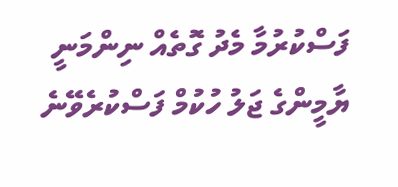ފަސްކުރުމާ މެދު ގޮތެއް ނިންމަނީ
ޔާމީންގެ ޖަލު ހުކުމް ފަސްކުރެވޭނެ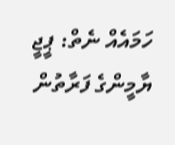ހަމައެއް ނެތް: ޕީޖީ
ޔާމީންގެ ފަރާތުން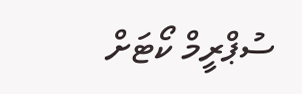ސުޕްރީމް ކޯޓަށް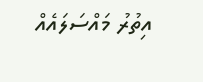އިތުރު މައްސަލައެއް